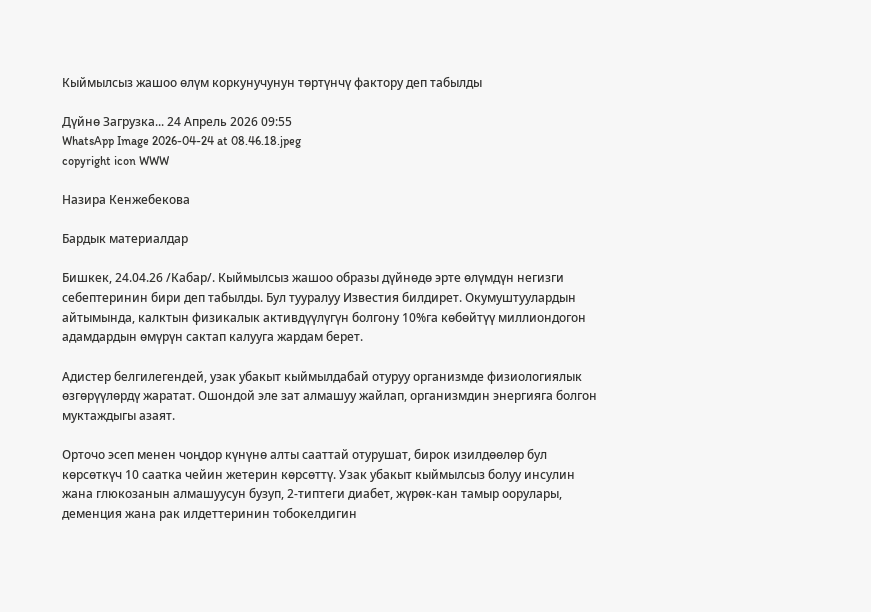Кыймылсыз жашоо өлүм коркунучунун төртүнчү фактору деп табылды

Дүйнө Загрузка... 24 Апрель 2026 09:55
WhatsApp Image 2026-04-24 at 08.46.18.jpeg
copyright icon WWW

Назира Кенжебекова

Бардык материалдар

Бишкек, 24.04.26 /Кабар/. Кыймылсыз жашоо образы дүйнөдө эрте өлүмдүн негизги себептеринин бири деп табылды. Бул тууралуу Известия билдирет. Окумуштуулардын айтымында, калктын физикалык активдүүлүгүн болгону 10%га көбөйтүү миллиондогон адамдардын өмүрүн сактап калууга жардам берет.

Адистер белгилегендей, узак убакыт кыймылдабай отуруу организмде физиологиялык өзгөрүүлөрдү жаратат. Ошондой эле зат алмашуу жайлап, организмдин энергияга болгон муктаждыгы азаят.

Орточо эсеп менен чоңдор күнүнө алты сааттай отурушат, бирок изилдөөлөр бул көрсөткүч 10 саатка чейин жетерин көрсөттү. Узак убакыт кыймылсыз болуу инсулин жана глюкозанын алмашуусун бузуп, 2-типтеги диабет, жүрөк-кан тамыр оорулары, деменция жана рак илдеттеринин тобокелдигин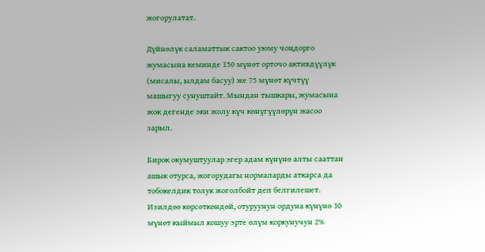жогорулатат.

Дүйнөлүк саламаттык сактоо уюму чоңдорго жумасына кеминде 150 мүнөт орточо активдүүлүк (мисалы, ылдам басуу) же 75 мүнөт күчтүү машыгуу сунуштайт. Мындан тышкары, жумасына жок дегенде эки жолу күч көнүгүүлөрүн жасоо зарыл.

Бирок окумуштуулар эгер адам күнүнө алты сааттан ашык отурса, жогорудагы нормаларды аткарса да тобокелдик толук жоголбойт деп белгилешет. Изилдөө көрсөткөндөй, отуруунун ордуна күнүнө 30 мүнөт кыймыл кошуу эрте өлүм коркунучун 2%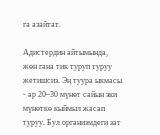га азайтат.

Адистердин айтымында, жөн гана тик туруп туруу жетишсиз. Эң туура ыкмасы - ар 20–30 мүнөт сайын эки мүнөткө кыймыл жасап туруу. Бул организмдеги зат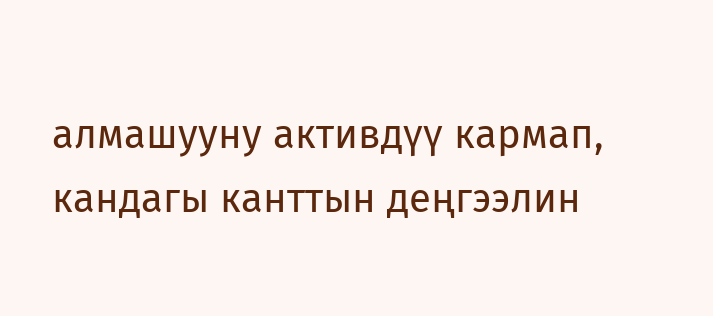алмашууну активдүү кармап, кандагы канттын деңгээлин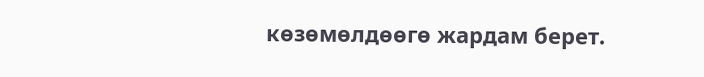көзөмөлдөөгө жардам берет.